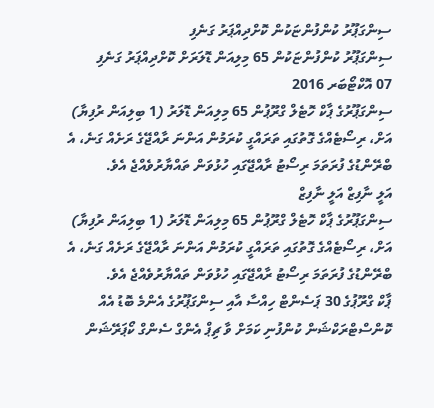ސިންގަޕޫރު ކުންފުންޏަކުން ކޮށްދިއްޕަރު ގަނެފި
ސިންގަޕޫރު ކުންފުންޏަކުން 65 މިލިއަން ޑޮލަރަށް ކޮށްދިއްޕަރު ގަނެފި
07 އޮކްޓޯބަރ 2016
ސިންގަޕޫރުގެ ޕާކް ހޮޓެލް ގްރޫޕުން 65 މިލިއަން ޑޮލަރު (1 ބިލިއަން ރުފިޔާ) އަށް، ރިސޯޓެއްގެ ގޮތުގައި ތަރައްގީ ކުރަމުން އަންނަ ރާއްޖޭގެ ރަށެއް ގަނެ، އެ ބްރޭންޑުގެ ފުރަތަމަ ރިސޯޓު ރާއްޖޭގައި ހުޅުވަން ތައްޔާރުވެއްޖެ އެވެ.
އަލީ ނާފިޒް އަލީ ނާފިޒް
ސިންގަޕޫރުގެ ޕާކް ހޮޓެލް ގްރޫޕުން 65 މިލިއަން ޑޮލަރު (1 ބިލިއަން ރުފިޔާ) އަށް، ރިސޯޓެއްގެ ގޮތުގައި ތަރައްގީ ކުރަމުން އަންނަ ރާއްޖޭގެ ރަށެއް ގަނެ، އެ ބްރޭންޑުގެ ފުރަތަމަ ރިސޯޓު ރާއްޖޭގައި ހުޅުވަން ތައްޔާރުވެއްޖެ އެވެ.
ޕާކް ގްރޫޕުގެ 30 ޕަސެންޓް ހިއްސާ އާއި ސިންގަޕޫރުގެ އެންމެ ބޮޑު އެއް ކޮންސްޓްރަކްޝަން ކުންފުނި ކަމަށް ވާ ޗިޕް އެންގް ސެންގް ކޯޕަރޭޝަން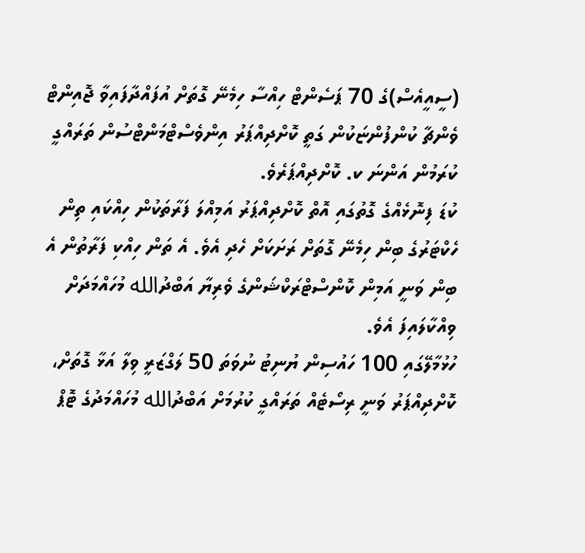(ސީއީއެސް)ގެ 70 ޕަސެންޓް ހިއްސާ ހިމެނޭ ގޮތަށް އުފައްދާފައިވާ ޖޮއިންޓް ވެންޗާ ކުންފުންޏަކުން ގަތީ ކޮށްދިއްޕަރު އިންވެސްޓްމަންޓްސުން ތަރައްގީ ކުރަމުން އަންނަ ކ. ކޮށްދިއްޕަރެވެ.
ކުޑަ ފިނޮޅެއްގެ ގޮތުގައި އޮތް ކޮށްދިއްޕަރު އަމިއްލަ ފަރާތަކުން ހިއްކައި ތިން ހެކްޓަރުގެ ބިން ހިމެނޭ ގޮތަށް ރަށަކަށް ހެދި އެވެ. އެ ތަން ހިއްކި ފަރާތުން އެ ބިން ވަނީ އަމިން ކޮންސްޓްރަކްޝަންގެ ވެރިޔާ އަބްދުالله މުހައްމަދަށް ވިއްކާލައިފަ އެވެ.
ހުޅުމާލޭގައި 100 ހައުސިން ޔުނިޓު ނުވަތަ 50 ލަގްޒަރީ ވިލާ އަޅާ ގޮތަށް، ކޮށްދިއްޕަރު ވަނީ ރިސޯޓެއް ތަރައްގީ ކުރުމަށް އަބްދުالله މުހައްމަދުގެ ޓޮޕް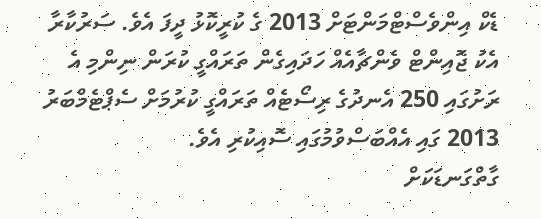ޑެކް އިންވެސްޓްމަންޓަށް 2013 ގެ ކުރީކޮޅު ދީފަ އެވެ. ސަރުކާރާ އެކު ޖޮއިންޓް ވެންޗާއެއް ހަދައިގެން ތަރައްގީ ކުރަން ނިންމި އެ ރަށުގައި 250 އެނދުގެ ރިސޯޓެއް ތަރައްގީ ކުރުމަށް ސެޕްޓެމްބަރު 2013 ގައި އެއްބަސްވުމުގައި ސޮއިކުރި އެވެ.
ގާތްގަނޑަކަށް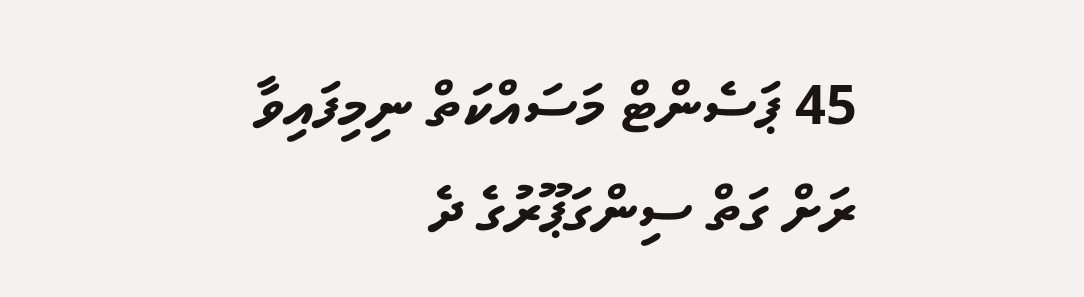45 ޕަސެންޓް މަސައްކަތް ނިމިފައިވާ ރަށް ގަތް ސިންގަޕޫރުގެ ދެ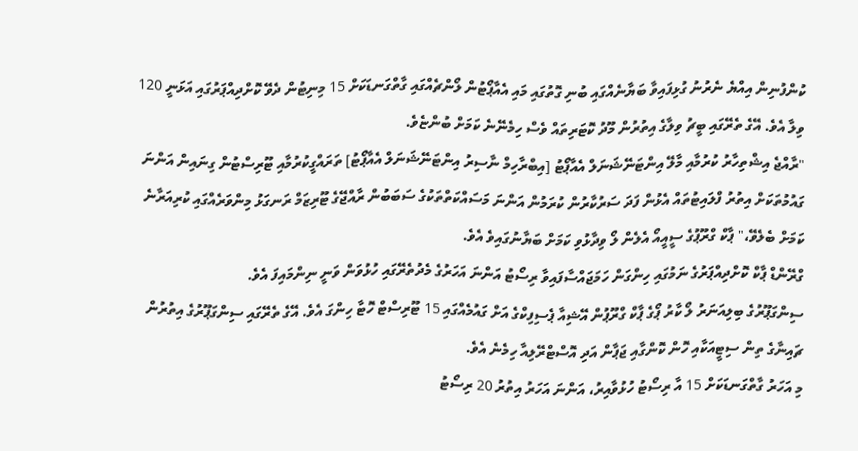ކުންފުނިން އިއްޔެ ނެރުނު ގުޅިފައިވާ ބަޔާނެއްގައި ބުނި ގޮތުގައި މައި އެއާޕޯޓުން ލޯންޗެއްގައި ގާތްގަނޑަކަށް 15 މިނިޓުން ދެވޭ ކޮށްދިއްޕަރުގައި އަޅަނީ 120 ވިލާ އެވެ. އޭގެ ތެރޭގައި ބީޗު ވިލާގެ އިތުރުން މޫދު ކޮޓަރިތައް ވެސް ހިމެނޭނެ ކަމަށް ބުންޏެވެ.
"ރާއްޖެ އިޝްތިހާރު ކުރުމާއި މާލޭ އިންޓަނޭޝަނަލް އެއާޕޯޓު [އިބްރާހިމް ނާސިރު އިންޓަނޭޝަނަލް އެއާޕޯޓު] ތަރައްގީކުރުމާއި ޓޫރިސްޓުން ގިނައިން އަންނަ ގައުމުތަކަށް އިތުރު ފްލައިޓުތައް އެޅުން ފަދަ ސަރުކާރުން ކުރަމުން އަންނަ މަސައްކަތްތަކުގެ ސަބަބުން ރާއްޖޭގެ ޓޫރިޒަމް ރަނގަޅު މިންވަރެއްގައި ކުރިއަރާނެ ކަމަށް ބެލެވޭ،" ޕާކް ގްރޫޕުގެ ސީއީއޯ އެލެން ލޯ ވިދާޅުވި ކަމަށް ބަޔާނުގައިވެ އެވެ.
ގްރޭންޑް ޕާކް ކޮށްދިއްޕަރުގެ ނަމުގައި ހިންގަން ހަމަޖައްސާފައިވާ ރިސޯޓު އަންނަ އަހަރުގެ މެދުތެރޭގައި ހުޅުވަން ވަނީ ނިންމައިފަ އެވެ.
ސިންގަޕޫރުގެ ބިލިއަނަރު ލޯ ކާރު ޕޯގެ ޕާކް ގްރޫޕުން އޭޝިއާ ޕެސިފިކްގެ އަށް ގައުމެއްގައި 15 ޓޫރިސްޓް ހޮޓާ ހިންގަ އެވެ. އޭގެ ތެރޭގައި ސިންގަޕޫރުގެ އިތުރުން ޗައިނާގެ ތިން ސިޓީއަކާއި ހޮން ކޮންގާއި ޖަޕާން އަދި އޮސްޓްރޭލިއާ ހިމެނެ އެވެ.
މި އަހަރު ގާތްގަނޑަކަށް 15 އާ ރިސޯޓު ހުޅުވާއިރު، އަންނަ އަހަރު އިތުރު 20 ރިސޯޓު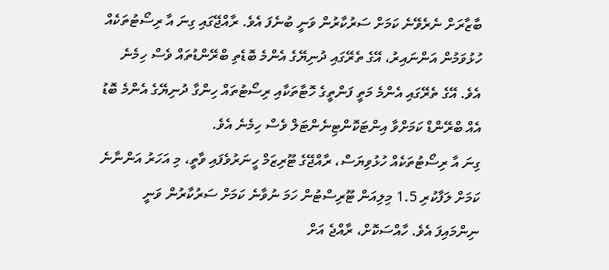ބާޒާރަށް ނެރެވޭނެ ކަމަށް ސަރުކާރުން ވަނީ ބުނެފަ އެވެ. ރާއްޖޭގައި ގިނަ އާ ރިސޯޓުތަކެއް ހުޅުވަމުން އަންނައިރު، އޭގެ ތެރޭގައި ދުނިޔޭގެ އެންމެ ބޮޑެތި ބްރޭންޑުތައް ވެސް ހިމެނެ އެވެ. އޭގެ ތެރޭގައި އެންމެ މަތީ ފަންތީގެ ހޮޓާތަކާއި ރިސޯޓުތައް ހިންގާ ދުނިޔޭގެ އެންމެ ބޮޑު އެއް ބްރޭންޑް ކަމަށްވާ އިންޓަކޮންޓިނެންޓަލް ވެސް ހިމެނެ އެވެ.
ގިނަ އާ ރިސޯޓުތަކެއް ހުޅުވިޔަސް، ރާއްޖޭގެ ޓޫރިޒަމް ހީނަރުވެފައި ވާތީ، މި އަހަރު އަންނާނެ ކަމަށް ލަފާކުރި 1.5 މިލިއަން ޓޫރިސްޓުން ހަމަ ނުވާނެ ކަމަށް ސަރުކާރުން ވަނީ ނިންމައިފަ އެވެ. ހާއްސަކޮށް، ރާއްޖެ އަށް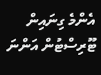އެންމެ ގިނައިން ޓޫރިސްޓުން އަންނަ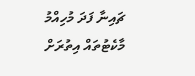ޗައިނާ ފަދަ މުހިއްމު މާކެޓުތައް އިތުރަށް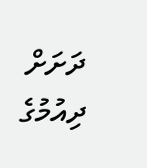ދަށަށް ދިއުމުގެ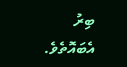ބިރު އެބައޮތެވެ.